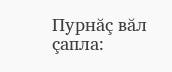Пурнăç вăл çапла: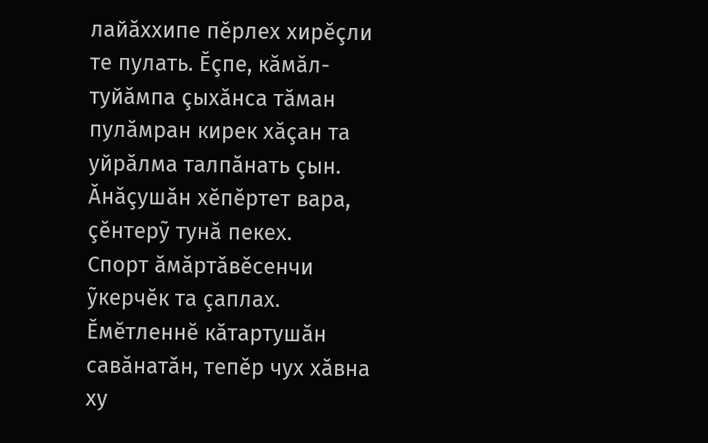лайăххипе пĕрлех хирĕçли те пулать. Ĕçпе, кăмăл-туйăмпа çыхăнса тăман пулăмран кирек хăçан та уйрăлма талпăнать çын. Ăнăçушăн хĕпĕртет вара, çĕнтерỹ тунă пекех.
Спорт ăмăртăвĕсенчи ỹкерчĕк та çаплах. Ĕмĕтленнĕ кăтартушăн савăнатăн, тепĕр чух хăвна ху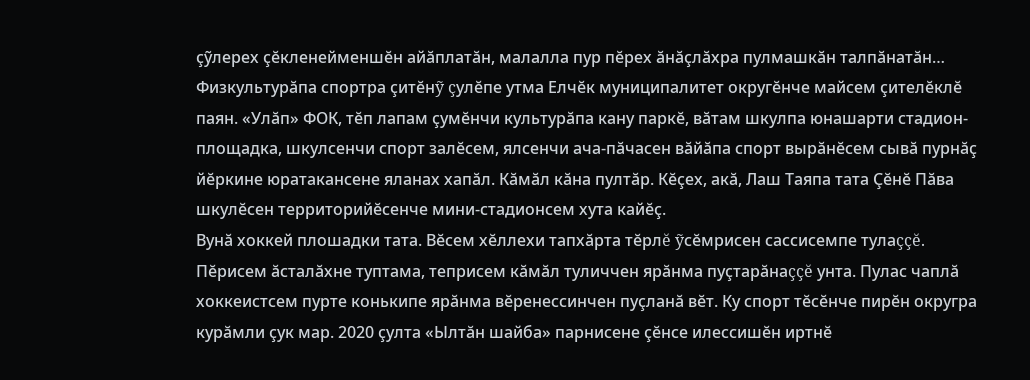çỹлерех çĕкленейменшĕн айăплатăн, малалла пур пĕрех ăнăçлăхра пулмашкăн талпăнатăн…
Физкультурăпа спортра çитĕнỹ çулĕпе утма Елчĕк муниципалитет округĕнче майсем çителĕклĕ паян. «Улăп» ФОК, тĕп лапам çумĕнчи культурăпа кану паркĕ, вăтам шкулпа юнашарти стадион-площадка, шкулсенчи спорт залĕсем, ялсенчи ача-пăчасен вăйăпа спорт вырăнĕсем сывă пурнăç йĕркине юратакансене яланах хапăл. Кăмăл кăна пултăр. Кĕçех, акă, Лаш Таяпа тата Çĕнĕ Пăва шкулĕсен территорийĕсенче мини-стадионсем хута кайĕç.
Вунă хоккей плошадки тата. Вĕсем хĕллехи тапхăрта тĕрлĕ ỹсĕмрисен сассисемпе тулаççĕ. Пĕрисем ăсталăхне туптама, теприсем кăмăл туличчен ярăнма пуçтарăнаççĕ унта. Пулас чаплă хоккеистсем пурте конькипе ярăнма вĕренессинчен пуçланă вĕт. Ку спорт тĕсĕнче пирĕн округра курăмли çук мар. 2020 çулта «Ылтăн шайба» парнисене çĕнсе илессишĕн иртнĕ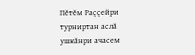Пĕтĕм Раççейри турниртан аслă ушкăнри ачасем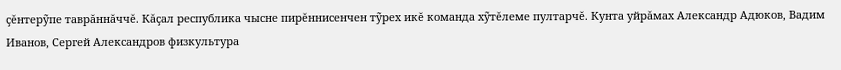çĕнтерỹпе таврăннăччĕ. Кăçал республика чысне пирĕннисенчен тỹрех икĕ команда хỹтĕлеме пултарчĕ. Кунта уйрăмах Александр Адюков, Вадим Иванов, Сергей Александров физкультура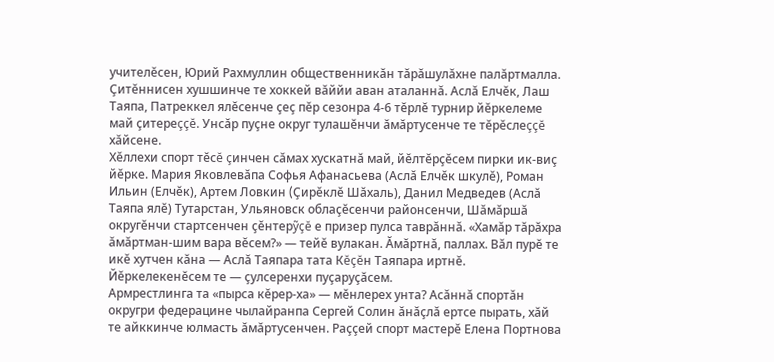учителĕсен, Юрий Рахмуллин общественникăн тăрăшулăхне палăртмалла.
Çитĕннисен хушшинче те хоккей вăййи аван аталаннă. Аслă Елчĕк, Лаш Таяпа, Патреккел ялĕсенче çеç пĕр сезонра 4-6 тĕрлĕ турнир йĕркелеме май çитереççĕ. Унсăр пуçне округ тулашĕнчи ăмăртусенче те тĕрĕслеççĕ хăйсене.
Хĕллехи спорт тĕсĕ çинчен сăмах хускатнă май, йĕлтĕрçĕсем пирки ик-виç йĕрке. Мария Яковлевăпа Софья Афанасьева (Аслă Елчĕк шкулĕ), Роман Ильин (Елчĕк), Артем Ловкин (Çирĕклĕ Шăхаль), Данил Медведев (Аслă Таяпа ялĕ) Тутарстан, Ульяновск облаçĕсенчи районсенчи, Шăмăршă округĕнчи стартсенчен çĕнтерỹçĕ е призер пулса таврăннă. «Хамăр тăрăхра ăмăртман-шим вара вĕсем?» — тейĕ вулакан. Ăмăртнă, паллах. Вăл пурĕ те икĕ хутчен кăна — Аслă Таяпара тата Кĕçĕн Таяпара иртнĕ. Йĕркелекенĕсем те — çулсеренхи пуçаруçăсем.
Армрестлинга та «пырса кĕрер-ха» — мĕнлерех унта? Асăннă спортăн округри федерацине чылайранпа Сергей Солин ăнăçлă ертсе пырать, хăй те айккинче юлмасть ăмăртусенчен. Раççей спорт мастерĕ Елена Портнова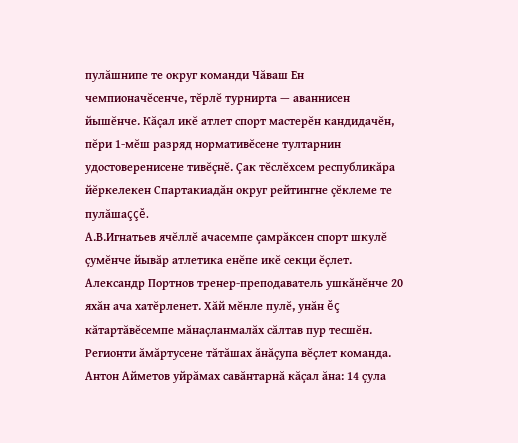пулăшнипе те округ команди Чăваш Ен чемпионачĕсенче, тĕрлĕ турнирта — аваннисен йышĕнче. Кăçал икĕ атлет спорт мастерĕн кандидачĕн, пĕри 1-мĕш разряд нормативĕсене тултарнин удостоверенисене тивĕçнĕ. Çак тĕслĕхсем республикăра йĕркелекен Спартакиадăн округ рейтингне çĕклеме те пулăшаççĕ.
А.В.Игнатьев ячĕллĕ ачасемпе çамрăксен спорт шкулĕ çумĕнче йывăр атлетика енĕпе икĕ секци ĕçлет. Александр Портнов тренер-преподаватель ушкăнĕнче 20 яхăн ача хатĕрленет. Хăй мĕнле пулĕ, унăн ĕç кăтартăвĕсемпе мăнаçланмалăх сăлтав пур тесшĕн. Регионти ăмăртусене тăтăшах ăнăçупа вĕçлет команда. Антон Айметов уйрăмах савăнтарнă кăçал ăна: 14 çула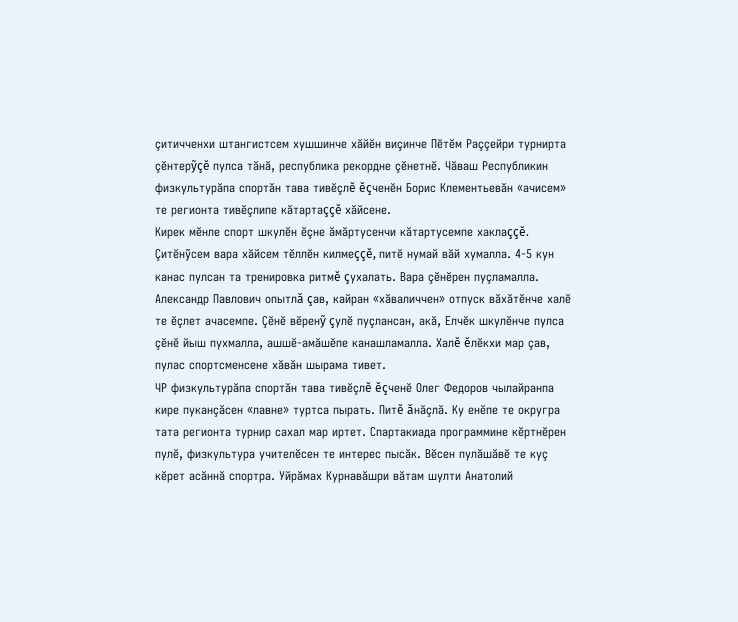çитичченхи штангистсем хушшинче хăйĕн виçинче Пĕтĕм Раççейри турнирта çĕнтерỹçĕ пулса тăнă, республика рекордне çĕнетнĕ. Чăваш Республикин физкультурăпа спортăн тава тивĕçлĕ ĕçченĕн Борис Клементьевăн «ачисем» те регионта тивĕçлипе кăтартаççĕ хăйсене.
Кирек мĕнле спорт шкулĕн ĕçне ăмăртусенчи кăтартусемпе хаклаççĕ. Çитĕнỹсем вара хăйсем тĕллĕн килмеççĕ, питĕ нумай вăй хумалла. 4-5 кун канас пулсан та тренировка ритмĕ çухалать. Вара çĕнĕрен пуçламалла. Александр Павлович опытлă çав, кайран «хăваличчен» отпуск вăхăтĕнче халĕ те ĕçлет ачасемпе. Çĕнĕ вĕренỹ çулĕ пуçлансан, акă, Елчĕк шкулĕнче пулса çĕнĕ йыш пухмалла, ашшĕ-амăшĕпе канашламалла. Халĕ ĕлĕкхи мар çав, пулас спортсменсене хăвăн шырама тивет.
ЧР физкультурăпа спортăн тава тивĕçлĕ ĕçченĕ Олег Федоров чылайранпа кире пуканçăсен «лавне» туртса пырать. Питĕ ăнăçлă. Ку енĕпе те округра тата регионта турнир сахал мар иртет. Спартакиада программине кĕртнĕрен пулĕ, физкультура учителĕсен те интерес пысăк. Вĕсен пулăшăвĕ те куç кĕрет асăннă спортра. Уйрăмах Курнавăшри вăтам шулти Анатолий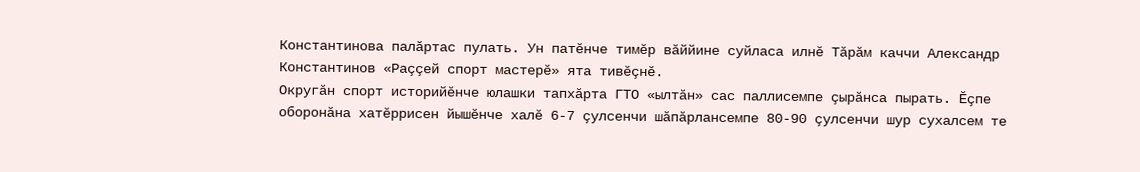Константинова палăртас пулать. Ун патĕнче тимĕр вăййине суйласа илнĕ Тăрăм каччи Александр Константинов «Раççей спорт мастерĕ» ята тивĕçнĕ.
Округăн спорт историйĕнче юлашки тапхăрта ГТО «ылтăн» сас паллисемпе çырăнса пырать. Ĕçпе оборонăна хатĕррисен йышĕнче халĕ 6-7 çулсенчи шăпăрлансемпе 80-90 çулсенчи шур сухалсем те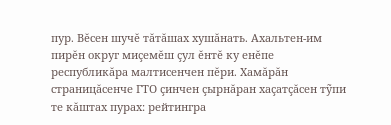пур. Вĕсен шучĕ тăтăшах хушăнать. Ахальтен-им пирĕн округ миçемĕш çул ĕнтĕ ку енĕпе республикăра малтисенчен пĕри. Хамăрăн страницăсенче ГТО çинчен çырнăран хаçатçăсен тỹпи те кăштах пурах: рейтингра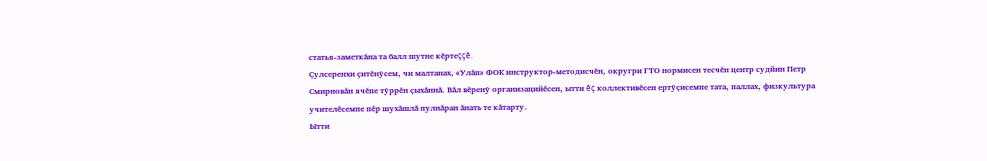статья-заметкăна та балл шутне кĕртеççĕ.
Çулсеренхи çитĕнỹсем, чи малтанах, «Улăп» ФОК инструктор-методисчĕн, округри ГТО нормисен тесчĕн центр судйин Петр Смирновăн ячĕпе тỹррĕн çыхăннă. Вăл вĕренỹ организацийĕсен, ытти ĕç коллективĕсен ертỹçисемпе тата, паллах, физкультура учителĕсемпе пĕр шухăшлă пулнăран ăнать те кăтарту.
Ытти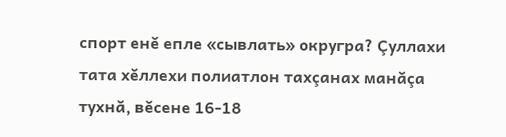спорт енĕ епле «сывлать» округра? Çуллахи тата хĕллехи полиатлон тахçанах манăçа тухнă, вĕсене 16-18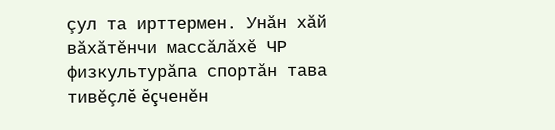çул та ирттермен. Унăн хăй вăхăтĕнчи массăлăхĕ ЧР физкультурăпа спортăн тава тивĕçлĕ ĕçченĕн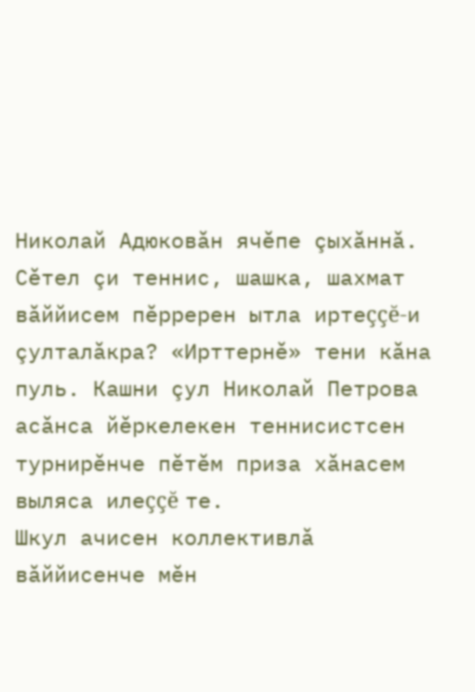Николай Адюковăн ячĕпе çыхăннă. Сĕтел çи теннис, шашка, шахмат вăййисем пĕрререн ытла иртеççĕ-и çулталăкра? «Ирттернĕ» тени кăна пуль. Кашни çул Николай Петрова асăнса йĕркелекен теннисистсен турнирĕнче пĕтĕм приза хăнасем выляса илеççĕ те.
Шкул ачисен коллективлă вăййисенче мĕн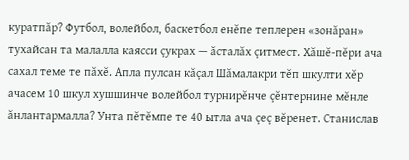куратпăр? Футбол, волейбол, баскетбол енĕпе теплерен «зонăран» тухайсан та малалла каясси çукрах — ăсталăх çитмест. Хăшĕ-пĕри ача сахал теме те пăхĕ. Апла пулсан кăçал Шăмалакри тĕп шкулти хĕр ачасем 10 шкул хушшинче волейбол турнирĕнче çĕнтернине мĕнле ăнлантармалла? Унта пĕтĕмпе те 40 ытла ача çеç вĕренет. Станислав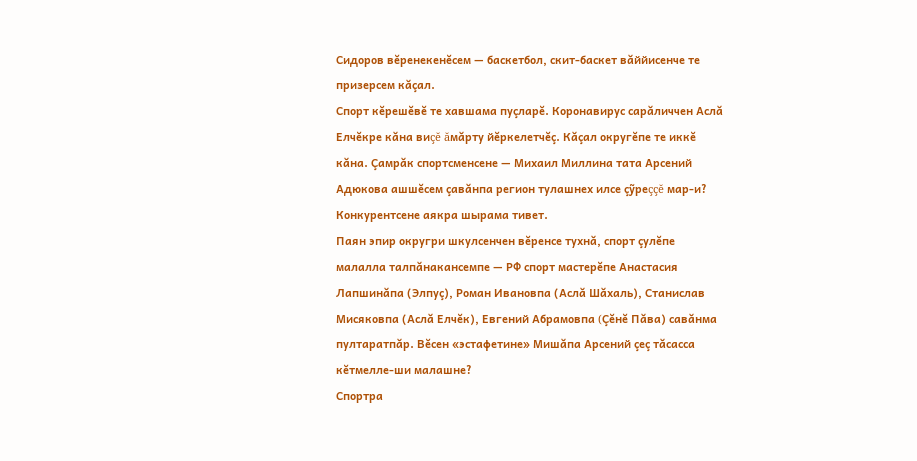Сидоров вĕренекенĕсем — баскетбол, скит-баскет вăййисенче те призерсем кăçал.
Спорт кĕрешĕвĕ те хавшама пуçларĕ. Коронавирус сарăличчен Аслă Елчĕкре кăна виçĕ ăмăрту йĕркелетчĕç. Кăçал округĕпе те иккĕ кăна. Çамрăк спортсменсене — Михаил Миллина тата Арсений Адюкова ашшĕсем çавăнпа регион тулашнех илсе çỹреççĕ мар-и? Конкурентсене аякра шырама тивет.
Паян эпир округри шкулсенчен вĕренсе тухнă, спорт çулĕпе малалла талпăнакансемпе — РФ спорт мастерĕпе Анастасия Лапшинăпа (Элпуç), Роман Ивановпа (Аслă Шăхаль), Станислав Мисяковпа (Аслă Елчĕк), Евгений Абрамовпа (Çĕнĕ Пăва) савăнма пултаратпăр. Вĕсен «эстафетине» Мишăпа Арсений çеç тăсасса кĕтмелле-ши малашне?
Спортра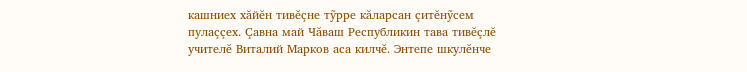кашниех хăйĕн тивĕçне тỹрре кăларсан çитĕнỹсем пулаççех. Çавна май Чăваш Республикин тава тивĕçлĕ учителĕ Виталий Марков аса килчĕ. Энтепе шкулĕнче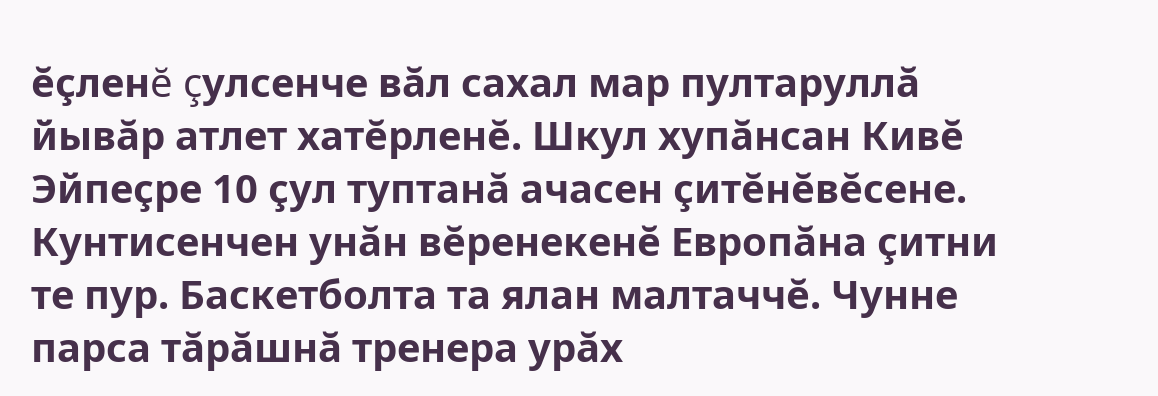ĕçленĕ çулсенче вăл сахал мар пултаруллă йывăр атлет хатĕрленĕ. Шкул хупăнсан Кивĕ Эйпеçре 10 çул туптанă ачасен çитĕнĕвĕсене. Кунтисенчен унăн вĕренекенĕ Европăна çитни те пур. Баскетболта та ялан малтаччĕ. Чунне парса тăрăшнă тренера урăх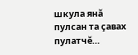шкула янă пулсан та çавах пулатчĕ…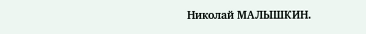Николай МАЛЫШКИН.